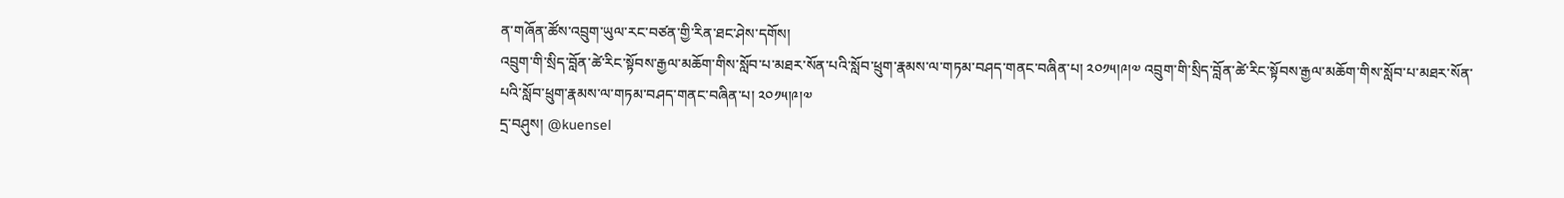ན་གཞོན་ཚོས་འབྲུག་ཡུལ་རང་བཙན་གྱི་རིན་ཐང་ཤེས་དགོས།
འབྲུག་གི་སྲིད་བློན་ཚེ་རིང་སྟོབས་རྒྱལ་མཆོག་གིས་སློབ་པ་མཐར་སོན་པའི་སློབ་ཕྲུག་རྣམས་ལ་གཏམ་བཤད་གནང་བཞིན་པ། ༢༠༡༥།༩།༧ འབྲུག་གི་སྲིད་བློན་ཚེ་རིང་སྟོབས་རྒྱལ་མཆོག་གིས་སློབ་པ་མཐར་སོན་པའི་སློབ་ཕྲུག་རྣམས་ལ་གཏམ་བཤད་གནང་བཞིན་པ། ༢༠༡༥།༩།༧
དྲ་བཤུས། @kuensel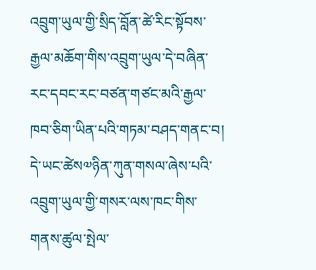འབྲུག་ཡུལ་གྱི་སྲིད་བློན་ཚེ་རིང་སྟོབས་རྒྱལ་མཆོག་གིས་འབྲུག་ཡུལ་དེ་བཞིན་རང་དབང་རང་བཙན་གཙང་མའི་རྒྱལ་ཁབ་ཅིག་ཡིན་པའི་གཏམ་བཤད་གནང་བ།
དེ་ཡང་ཚེས༧ཉིན་ཀུན་གསལ་ཞེས་པའི་འབྲུག་ཡུལ་གྱི་གསར་ལས་ཁང་གིས་གནས་ཚུལ་སྤེལ་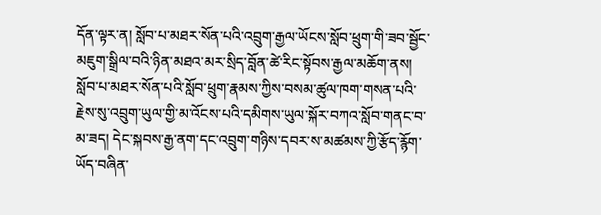དོན་ལྟར་ན། སློབ་པ་མཐར་སོན་པའི་འབྲུག་རྒྱལ་ཡོངས་སློབ་ཕྲུག་གི་ཟབ་སྦྱོང་མཇུག་སྒྲིལ་བའི་ཉིན་མཐའ་མར་སྲིད་བློན་ཚེ་རིང་སྟོབས་རྒྱལ་མཆོག་ནས། སློབ་པ་མཐར་སོན་པའི་སློབ་ཕྲུག་རྣམས་ཀྱིས་བསམ་ཚུལ་ཁག་གསན་པའི་རྗེས་སུ་འབྲུག་ཡུལ་གྱི་མ་འོངས་པའི་དམིགས་ཡུལ་སྐོར་བཀའ་སློབ་གནང་བ་མ་ཟད། དེང་སྐབས་རྒྱ་ནག་དང་འབྲུག་གཉིས་དབར་ས་མཚམས་ཀྱི་རྩོད་རྙོག་ཡོད་བཞིན་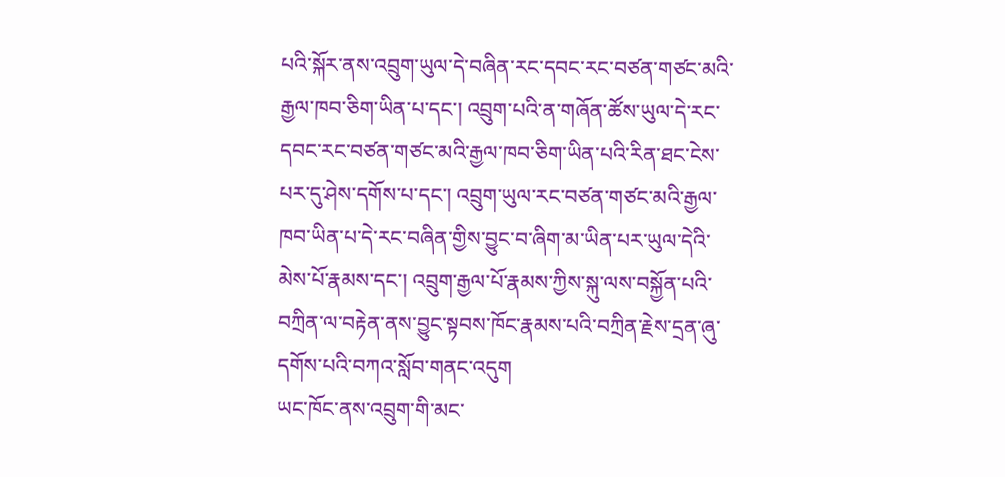པའི་སྐོར་ནས་འབྲུག་ཡུལ་དེ་བཞིན་རང་དབང་རང་བཙན་གཙང་མའི་རྒྱལ་ཁབ་ཅིག་ཡིན་པ་དང་། འབྲུག་པའི་ན་གཞོན་ཚོས་ཡུལ་དེ་རང་དབང་རང་བཙན་གཙང་མའི་རྒྱལ་ཁབ་ཅིག་ཡིན་པའི་རིན་ཐང་ངེས་པར་དུ་ཤེས་དགོས་པ་དང་། འབྲུག་ཡུལ་རང་བཙན་གཙང་མའི་རྒྱལ་ཁབ་ཡིན་པ་དེ་རང་བཞིན་གྱིས་བྱུང་བ་ཞིག་མ་ཡིན་པར་ཡུལ་དེའི་མེས་པོ་རྣམས་དང་། འབྲུག་རྒྱལ་པོ་རྣམས་ཀྱིས་སྐུ་ལས་བསྐྱོན་པའི་བཀྲིན་ལ་བརྟེན་ནས་བྱུང་སྟབས་ཁོང་རྣམས་པའི་བཀྲིན་རྗེས་དྲན་ཞུ་དགོས་པའི་བཀའ་སློབ་གནང་འདུག
ཡང་ཁོང་ནས་འབྲུག་གི་མང་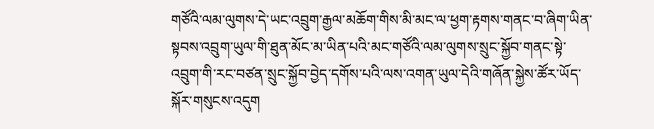གཙོའི་ལམ་ལུགས་དེ་ཡང་འབྲུག་རྒྱལ་མཆོག་གིས་མི་མང་ལ་ཕྱག་རྟགས་གནང་བ་ཞིག་ཡིན་སྟབས་འབྲུག་ཡུལ་གི་ཐུན་མོང་མ་ཡིན་པའི་མང་གཙོའི་ལམ་ལུགས་སྲུང་སྐྱོབ་གནང་སྟེ་འབྲུག་གི་རང་བཙན་སྲུང་སྐྱོབ་བྱེད་དགོས་པའི་ལས་འགན་ཡུལ་དེའི་གཞོན་སྐྱེས་ཚོར་ཡོད་སྐོར་གསུངས་འདུག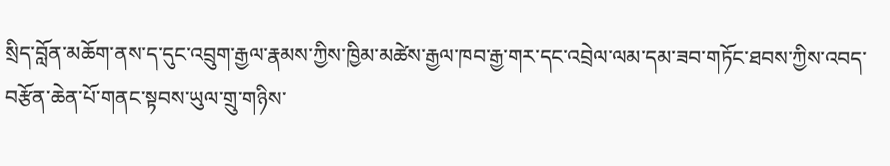སྲིད་བློན་མཆོག་ནས་ད་དུང་འབྲུག་རྒྱལ་རྣམས་ཀྱིས་ཁྱིམ་མཚེས་རྒྱལ་ཁབ་རྒྱ་གར་དང་འབྲེལ་ལམ་དམ་ཟབ་གཏོང་ཐབས་ཀྱིས་འབད་བརྩོན་ཆེན་པོ་གནང་སྟབས་ཡུལ་གྲུ་གཉིས་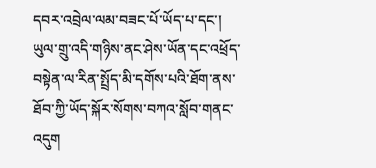དབར་འབྲེལ་ལམ་བཟང་པོ་ཡོད་པ་དང་། ཡུལ་གྲུ་འདི་གཉིས་ནང་ཤེས་ཡོན་དང་འཕྲོད་བསྟེན་ལ་རིན་སྤྲོད་མི་དགོས་པའི་ཐོག་ནས་ཐོབ་ཀྱི་ཡོད་སྐོར་སོགས་བཀའ་སློབ་གནང་འདུག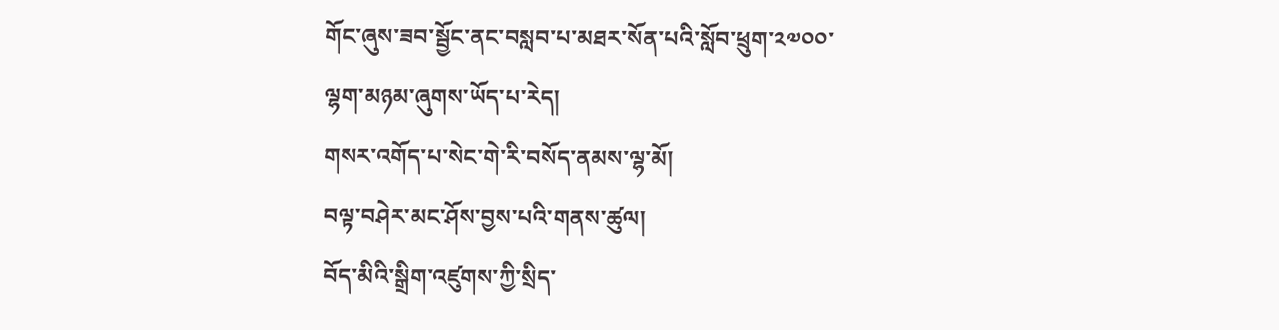གོང་ཞུས་ཟབ་སྦྱོང་ནང་བསླབ་པ་མཐར་སོན་པའི་སློབ་ཕྲུག་༢༧༠༠་ལྷག་མཉམ་ཞུགས་ཡོད་པ་རེད།
གསར་འགོད་པ་སེང་གེ་རི་བསོད་ནམས་ལྷ་མོ།
བལྟ་བཤེར་མང་ཤོས་བྱས་པའི་གནས་ཚུལ།
བོད་མིའི་སྒྲིག་འཛུགས་ཀྱི་སྲིད་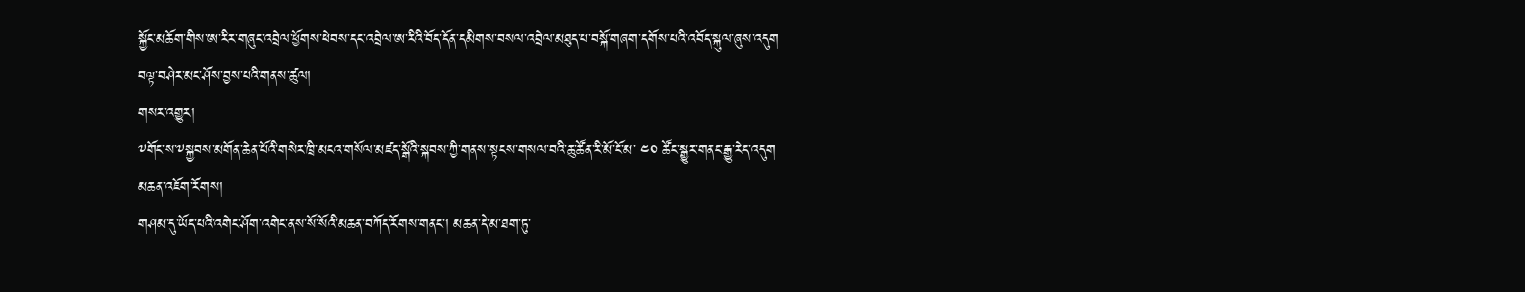སྐྱོང་མཆོག་གིས་ཨ་རིར་གཞུང་འབྲེལ་ཕྱོགས་ཕེབས་དང་འབྲེལ་ཨ་རིའི་བོད་དོན་དམིགས་བསལ་འབྲེལ་མཐུད་པ་བསྐོ་གཞག་དགོས་པའི་འབོད་སྐུལ་ཞུས་འདུག
བལྟ་བཤེར་མང་ཤོས་བྱས་པའི་གནས་ཚུལ།
གསར་འགྱུར།
༸གོང་ས་༸སྐྱབས་མགོན་ཆེན་པོའི་གསེར་ཁྲི་མངའ་གསོལ་མཛད་སྒོའི་སྐབས་ཀྱི་གནས་སྟངས་གསལ་བའི་ཆུ་ཚོན་རི་མོ་ངོ་མ་ ༤༠ ཚོང་སྒྱུར་གནང་རྒྱུ་རེད་འདུག
མཆན་འཇོག་རོགས།
གཤམ་དུ་ཡོད་པའི་འགེང་ཤོག་འགེང་ནས་སོ་སོའི་མཆན་བཀོད་རོགས་གནང་། མཆན་དེ་མ་ཐག་ཏུ་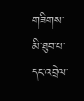གཟིགས་མི་ཐུབ་པ་དང་འབྲེལ་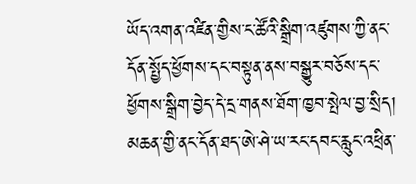ཡོད་འགན་འཛིན་གྱིས་ང་ཚོའི་སྒྲིག་འཛུགས་ཀྱི་ནང་དོན་སྤྱོད་ཕྱོགས་དང་བསྟུན་ནས་བསྒྱུར་བཅོས་དང་ཕྱོགས་སྒྲིག་བྱེད་དེ་དྲ་གནས་ཐོག་ཁྱབ་སྤེལ་བྱ་སྲིད། མཆན་གྱི་ནང་དོན་ཐད་ཨེ་ཤེ་ཡ་རང་དབང་རླུང་འཕྲིན་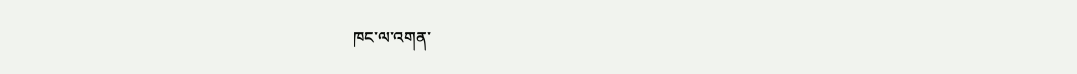ཁང་ལ་འགན་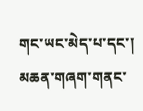གང་ཡང་མེད་པ་དང་། མཆན་གཞག་གནང་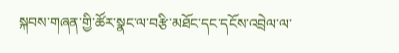སྐབས་གཞན་གྱི་ཚོར་སྣང་ལ་བརྩི་མཐོང་དང་དངོས་འབྲེལ་ལ་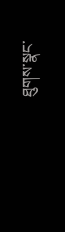ཐུགས་སྣང་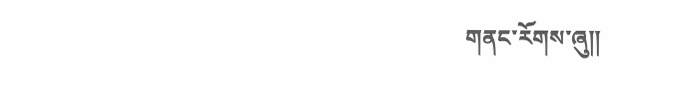གནང་རོགས་ཞུ༎